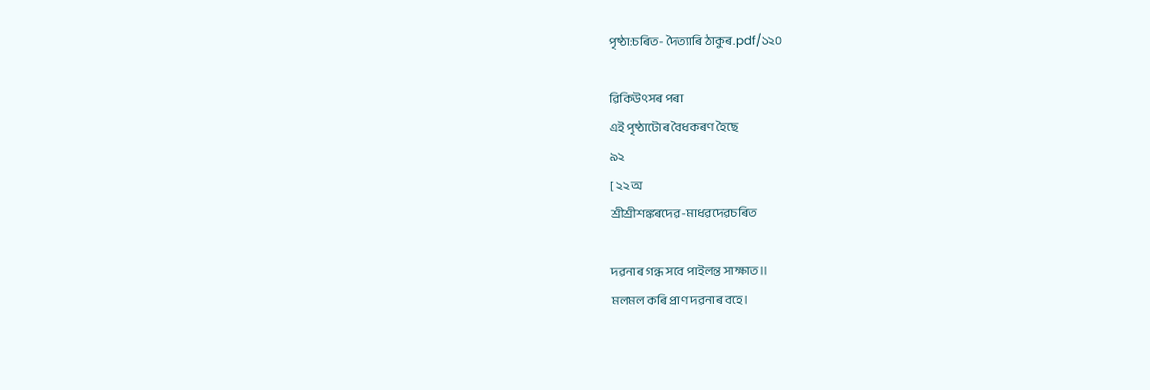পৃষ্ঠা:চৰিত- দৈত্যাৰি ঠাকুৰ.pdf/১২০

ৱিকিউৎসৰ পৰা
এই পৃষ্ঠাটোৰ বৈধকৰণ হৈছে
৯২
[ ২২ অ
শ্ৰীশ্ৰীশঙ্কৰদেৱ-মাধৱদেৱচৰিত

দৱনাৰ গন্ধ সবে পাইলন্ত সাক্ষাত॥
মলমল কৰি প্ৰাণ দৱনাৰ বহে।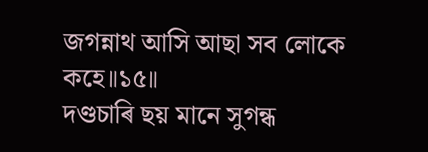জগন্নাথ আসি আছা সব লোকে কহে॥১৫॥
দণ্ডচাৰি ছয় মানে সুগন্ধ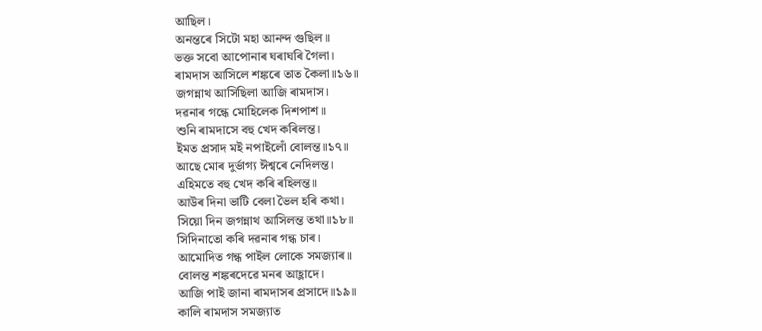আছিল।
অনন্তৰে সিটো মহা আনন্দ গুছিল॥
ভক্ত সবো আপোনাৰ ঘৰাঘৰি গৈলা।
ৰামদাস আসিলে শঙ্কৰে তাত কৈলা॥১৬॥
জগন্নাথ আসিছিলা আজি ৰামদাস।
দৱনাৰ গন্ধে মোহিলেক দিশপাশ॥
শুনি ৰামদাসে বহু খেদ কৰিলন্ত।
ইমত প্ৰসাদ মই নপাইলোঁ বোলন্ত॥১৭॥
আছে মোৰ দুৰ্ভাগ্য ঈশ্বৰে নেদিলন্ত।
এহিমতে বহু খেদ কৰি ৰহিলন্ত॥
আউৰ দিনা ভাটি বেলা ভৈল হৰি কথা।
সিয়ো দিন জগন্নাথ আসিলন্ত তথা॥১৮॥
সিদিনাতো কৰি দৱনাৰ গন্ধ চাৰ।
আমোদিত গন্ধ পাইল লোকে সমজ্যাৰ॥
বোলন্ত শঙ্কৰদেৱে মনৰ আহ্লাদে।
আজি পাই জানা ৰামদাসৰ প্ৰসাদে॥১৯॥
কালি ৰামদাস সমজ্যাত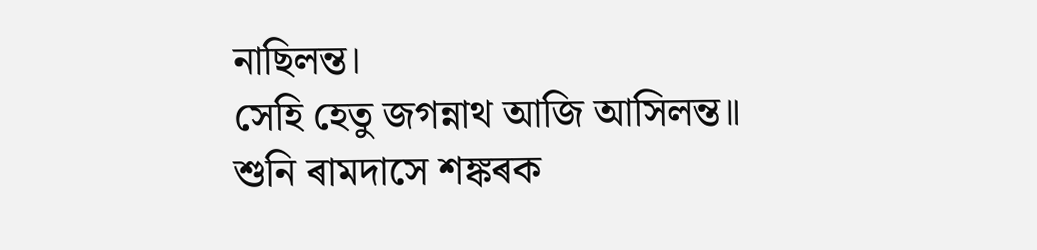নাছিলন্ত।
সেহি হেতু জগন্নাথ আজি আসিলন্ত॥
শুনি ৰামদাসে শঙ্কৰক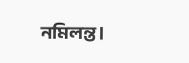নমিলন্ত।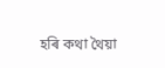হৰি কথা থৈয়া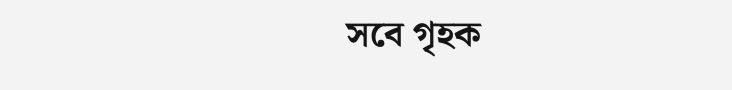সবে গৃহক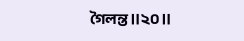গৈলন্ত॥২০॥